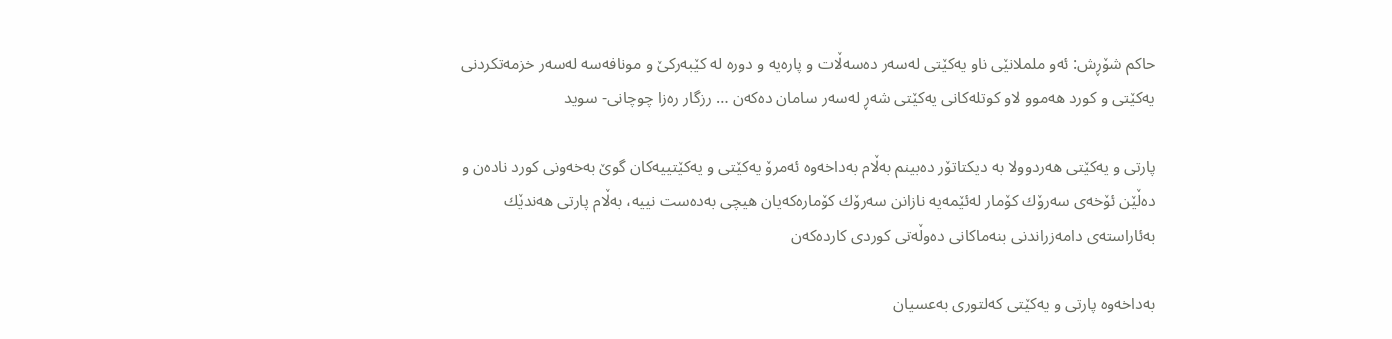حاكم شۆڕش: ئه‌و ململانێی ناو یه‌كێتی له‌سه‌ر ده‌سه‌ڵات و پاره‌یه‌ و دوره‌ له‌ كێبه‌ركێ و مونافه‌سه‌ له‌سه‌ر خزمه‌تكردنی یه‌كێتی و كورد هه‌موو لاو كوتله‌كانی یه‌كێتی شه‌ڕ له‌سه‌ر سامان ده‌كه‌ن … رزگار ره‌زا چوچانی- سوید

پارتی و یه‌كێتی هه‌ردوولا به‌ دیكتاتۆر ده‌بینم به‌ڵام به‌داخه‌وه‌ ئه‌مرۆ یه‌كێتی و یه‌كێتییه‌كان گوێ به‌خه‌ونی كورد ناده‌ن و ده‌ڵێن ئۆخه‌ی سه‌رۆك كۆمار له‌ئێمه‌یه‌ نازانن سه‌رۆك كۆماره‌كه‌یان هیچی به‌ده‌ست نییه‌، به‌ڵام پارتی هه‌ندێك به‌ئاراسته‌ی دامه‌زراندنی بنه‌ماكانی ده‌وڵه‌تی كوردی كارده‌كه‌ن

به‌داخه‌وه‌ پارتی و یه‌كێتی كه‌لتوری به‌عسیان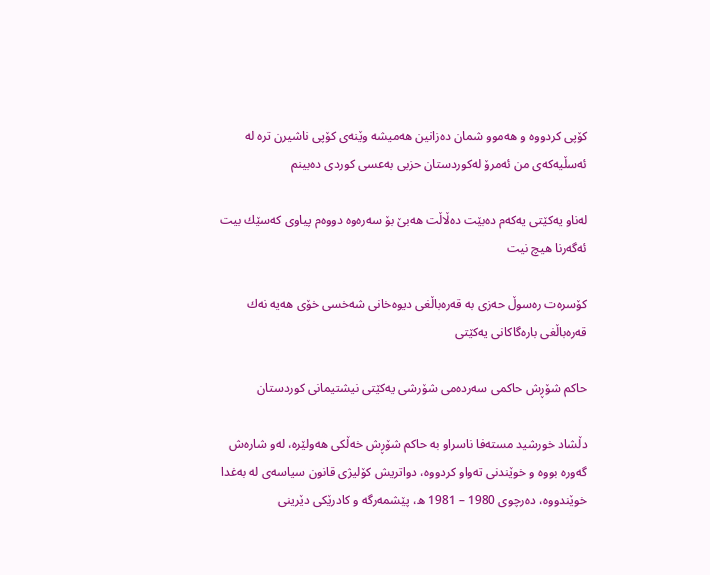كۆپی كردووه‌ و هه‌موو شمان ده‌زانین هه‌میشه‌ وێنه‌ی كۆپی ناشیرن تره‌ له‌ ئه‌سڵیه‌كه‌ی‌ من ئه‌مرۆ له‌كوردستان حزبی به‌عسی كوردی ده‌بینم

له‌ناو یه‌كێتی یه‌كه‌م ده‌بێت ده‌ڵاڵت هه‌بێ بۆ سه‌ره‌وه‌ دووه‌م پیاوی كه‌سێك بیت ئه‌گه‌رنا هیچ نیت

كۆسره‌ت ره‌سوڵ حه‌زی به‌ قه‌ره‌باڵغی دیوه‌خانی شه‌خسی خۆی هه‌یه‌ نه‌ك قه‌ره‌باڵغی باره‌گاكانی یه‌كێتی

حاكم شۆڕش حاكمی سه‌رده‌می شۆرشی یه‌كێتی نیشتیمانی كوردستان

دڵشاد خورشید مسته‌فا ناسراو به‌ حاكم شۆڕش خه‌ڵكی هه‌ولێره‌، له‌و شاره‌ش گه‌وره‌ بووه‌ و خوێندنی ته‌واو كردووه، دواتریش كۆلیژی قانون سیاسه‌ی له‌ به‌غدا خوێندووه‌، ده‌رچوی 1980 – 1981 ه‌، پێشمه‌رگه‌ و كادرێكی دێرینی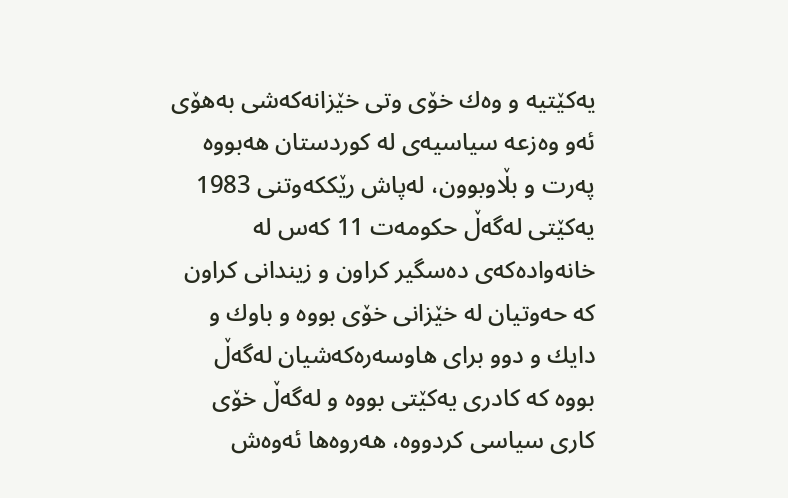یه‌كێتیه ‌و وه‌ك خۆی وتی خێزانه‌كه‌شی به‌هۆی ئه‌و وه‌زعه‌ سیاسیه‌ی له ‌كوردستان هه‌بووه‌ په‌رت و بڵاوبوون، له‌پاش رێككه‌وتنی 1983 یه‌كێتی له‌گه‌ڵ حكومه‌ت 11 كه‌س له‌ خانه‌واده‌كه‌ی ده‌سگیر كراون و زیندانی كراون كه‌ حه‌وتیان له‌ خێزانی خۆی بووه‌ و باوك و دایك و دوو برای هاوسه‌ره‌كه‌شیان له‌گه‌ڵ بووه‌ كه‌ كادری یه‌كێتی بووه‌ و له‌گه‌ڵ خۆی كاری سیاسی كردووه، هه‌روه‌ها ئه‌وه‌ش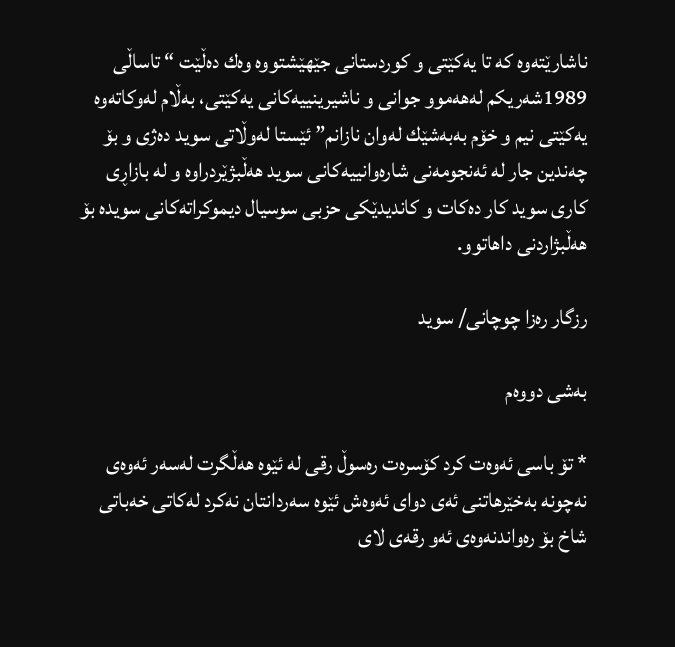ناشارێته‌وه‌ كه‌ تا یه‌كێتی و كوردستانی جێهێشتووه‌ وه‌ك ده‌ڵێت “ تاساڵی 1989شه‌ریكم له‌هه‌موو جوانی و ناشیرینییه‌كانی یه‌كێتی، به‌ڵام له‌وكاته‌وه‌ یه‌كێتی نیم و خۆم به‌به‌شێك له‌وان نازانم” ئێستا له‌وڵاتی سوید ده‌ژی و بۆ چه‌ندین جار له‌ ئه‌نجومه‌نی شاره‌وانییه‌كانی سوید هه‌ڵبژێردراوه‌ و له‌ بازاڕی كاری سوید كار ده‌كات و كاندیدێكی حزبی سوسیال دیموكراته‌كانی سویده‌ بۆ هه‌ڵبژاردنی داهاتوو.

رزگار ره‌زا چوچانی/ سوید

به‌شی دووه‌م

* تۆ باسی ئه‌وه‌ت كرد كۆسره‌ت ره‌سوڵ رقی له‌ ئێوه‌ هه‌ڵگرت له‌سه‌ر ئه‌وه‌ی نه‌چونه‌ به‌خێرهاتنی ئه‌ی دوای ئه‌وه‌ش ئێوه‌ سه‌ردانتان نه‌كرد له‌كاتی خه‌باتی شاخ بۆ ره‌واندنه‌وه‌ی ئه‌و رقه‌ی لای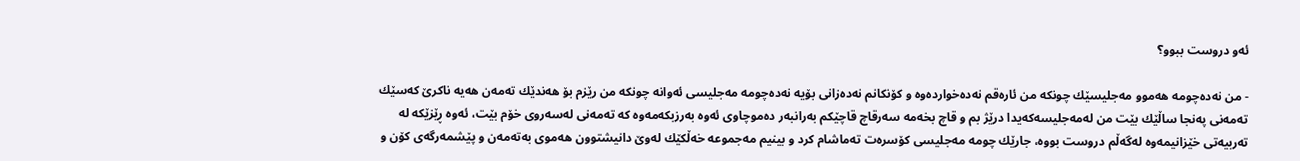ئه‌و دروست ببوو؟

- من نه‌ده‌چومه‌ هه‌موو مه‌جلیسێك چونكه‌ من ئاره‌قم نه‌ده‌خوارده‌وه‌ و كۆنكانم نه‌ده‌زانی بۆیه‌ نه‌ده‌چومه‌ مه‌جلیسی ئه‌وانه‌ چونكه‌ من رێزم بۆ هه‌ندێك ته‌مه‌ن هه‌یه‌ ناكرێ كه‌سێك ته‌مه‌نی په‌نجا ساڵێك بێت من له‌مه‌جلیسه‌كه‌یدا درێژ بم و قاچ بخه‌مه‌ سه‌رقاچ قاچێكم به‌رانبه‌ر ده‌موچاوی ئه‌وه‌ به‌رزبكه‌مه‌وه‌ كه‌ ته‌مه‌نی له‌سه‌روی خۆم بێت، ئه‌وه‌ ڕێزێكه‌ له‌ ته‌ربیه‌تی خێزانیمه‌وه‌ له‌گه‌ڵم دروست بووه‌، جارێك چومه‌ مه‌جلیسی كۆسره‌ت ته‌ماشام كرد و بینیم مه‌جموعه‌ خه‌ڵكێك له‌وێ دانیشتوون هه‌موی به‌ته‌مه‌ن و پێشمه‌رگه‌ی كۆن و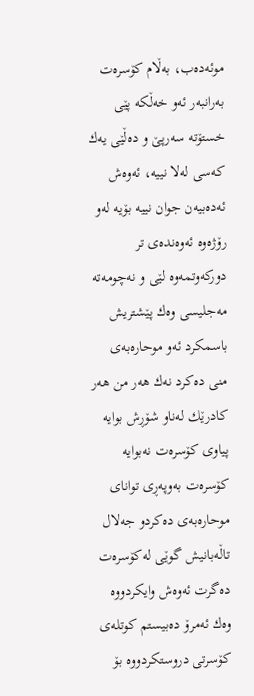موئه‌ده‌ب، به‌ڵام كۆسره‌ت به‌رانبه‌ر ئه‌و خه‌ڵكه‌ پێی خستۆته‌ سه‌رپێ و ده‌ڵێی یه‌ك كه‌سی له‌لا نییه‌، ئه‌وه‌ش ئه‌ده‌بیه‌ن جوان نییه‌ بۆیه‌ له‌و رۆژه‌وه‌ ئه‌وه‌نده‌ی تر دوركه‌وتمه‌وه‌ لێی و نه‌چومه‌ته‌ مه‌جلیسی وه‌ك پێشتریش باسمكرد ئه‌و موحاره‌به‌ی منی ده‌كرد نه‌ك هه‌ر من هه‌ر كادرێك له‌ناو شۆڕش بوایه‌ پیاوی كۆسره‌ت نه‌بوایه‌ كۆسره‌ت به‌وپه‌ڕی توانای موحاره‌به‌ی ده‌كردو جه‌لال تاڵه‌بانیش گوێی له‌كۆسره‌ت ده‌گرت ئه‌وه‌ش وایكردووه‌ وه‌ك ئه‌مرۆ ده‌بیستم كوتله‌ی كۆسرتی دروستكردووه‌ بۆ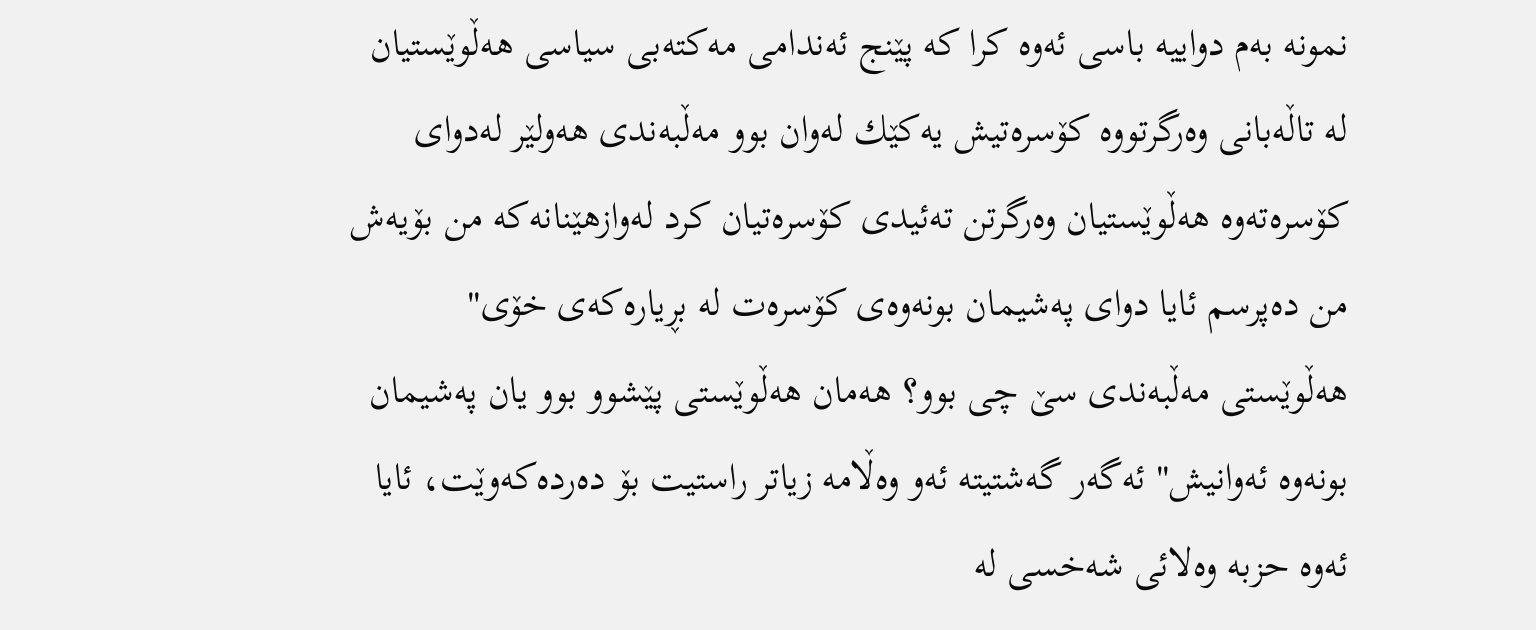نمونه‌ به‌م دواییه‌ باسی ئه‌وه‌ كرا كه‌ پێنج ئه‌ندامی مه‌كته‌بی سیاسی هه‌ڵوێستیان له‌ تاڵه‌بانی وه‌رگرتووه‌ كۆسره‌تیش یه‌كێك له‌وان بوو مه‌ڵبه‌ندی هه‌ولێر له‌دوای كۆسره‌ته‌وه‌ هه‌ڵوێستیان وه‌رگرتن ته‌ئیدی كۆسره‌تیان كرد له‌وازهێنانه‌كه‌ من بۆیه‌ش من ده‌پرسم ئایا دوای په‌شیمان بونه‌وه‌ی كۆسره‌ت له‌ بڕیاره‌كه‌ی خۆی" هه‌ڵوێستی مه‌ڵبه‌ندی سێ چی بوو؟ هه‌مان هه‌ڵوێستی پێشوو بوو یان په‌شیمان بونه‌وه‌ ئه‌وانیش" ئه‌گه‌ر گه‌شتیته‌ ئه‌و وه‌ڵامه‌ زیاتر راستیت بۆ ده‌رده‌كه‌وێت، ئایا ئه‌وه‌ حزبه‌ وه‌لائی شه‌خسی له‌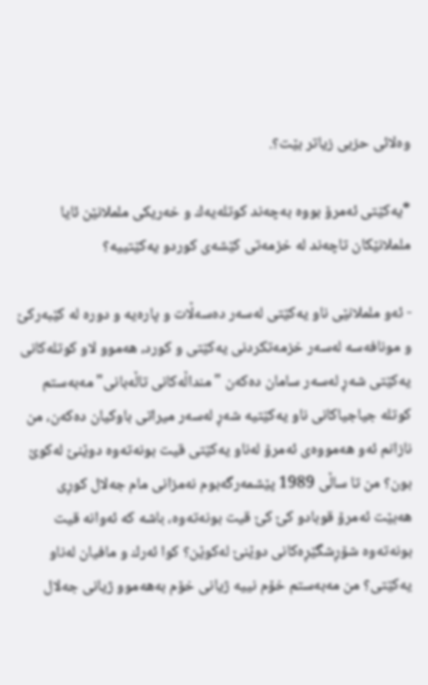وه‌لائی حزبی زیاتر بێت؟.

*یه‌كێتی ئه‌مرۆ بووه‌ به‌چه‌ند كوتله‌یه‌ك و خه‌ریكی ململانێن ئایا ململانێكان تاچه‌ند له‌ خزمه‌تی كێشه‌ی كوردو یه‌كێتییه‌؟

- ئه‌و ململانێی ناو یه‌كێتی له‌سه‌ر ده‌سه‌ڵات و پاره‌یه‌ و دوره‌ له‌ كێبه‌ركێ و مونافه‌سه‌ له‌سه‌ر خزمه‌تكردنی یه‌كێتی و كورد، هه‌موو لاو كوتله‌كانی یه‌كێتی شه‌ڕ له‌سه‌ر سامان ده‌كه‌ن "منداڵه‌كانی تاڵه‌بانی" مه‌به‌ستم كوتله‌ جیاجیاكانی ناو یه‌كێتیه‌ شه‌ڕ له‌سه‌ر میراتی باوكیان ده‌كه‌ن، من نازانم ئه‌و هه‌مووه‌ی ئه‌مرۆ له‌ناو یه‌كێتی قیت بونه‌ته‌وه‌ دوێنێ له‌كوێ بون؟ من تا ساڵی 1989 پێشمه‌رگه‌بوم نه‌مزانی مام جه‌لال كوڕی هه‌بێت ئه‌مرۆ قوبادو كێ كێ قیت بونه‌ته‌وه‌، باشه‌ كه‌ ئه‌وانه‌ قیت بونه‌ته‌وه‌ شۆڕشگێڕه‌كانی دوێنێ له‌كوێن؟ كوا ئه‌رك و مافیان له‌ناو یه‌كێتی؟ من مه‌به‌ستم خۆم نییه‌ ژیانی خۆم به‌هه‌موو ژیانی جه‌لال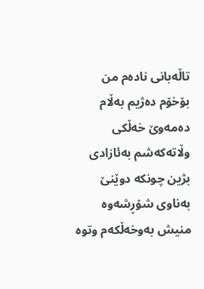تاڵه‌بانی ناده‌م من بۆخۆم ده‌ژیم به‌ڵام ده‌مه‌وێ خه‌ڵكی وڵاته‌كه‌شم به‌ئازادی بژین چونكه‌ دوێنێ به‌ناوی شۆڕشه‌وه‌ منیش به‌وخه‌ڵكه‌م وتوه‌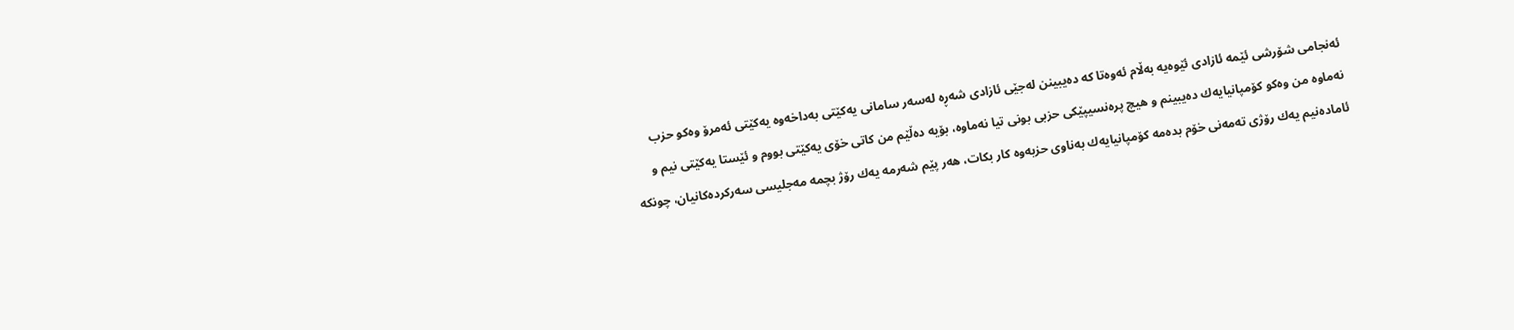ئه‌نجامی شۆرشی ئێمه‌ ئازادی ئێوه‌یه‌ به‌ڵام ئه‌وه‌تا كه‌ ده‌یبینن له‌جێی ئازادی شه‌ڕه‌ له‌سه‌ر سامانی یه‌كێتی به‌داخه‌وه‌ یه‌كێتی ئه‌مرۆ وه‌كو حزب نه‌ماوه‌ من وه‌كو كۆمپانیایه‌ك ده‌یبینم و هیچ پره‌نسیپێكی حزبی بونی تیا نه‌ماوه‌، بۆیه‌ ده‌ڵێم من كاتی خۆی یه‌كێتی بووم و ئێستا یه‌كێتی نیم و ئاماده‌نیم یه‌ك رۆژی ته‌مه‌نی خۆم بده‌مه‌ كۆمپانیایه‌ك به‌ناوی حزبه‌وه‌ كار بكات، هه‌ر پێم شه‌رمه‌ یه‌ك رۆژ بچمه‌ مه‌جلیسی سه‌ركرده‌كانیان، چونكه‌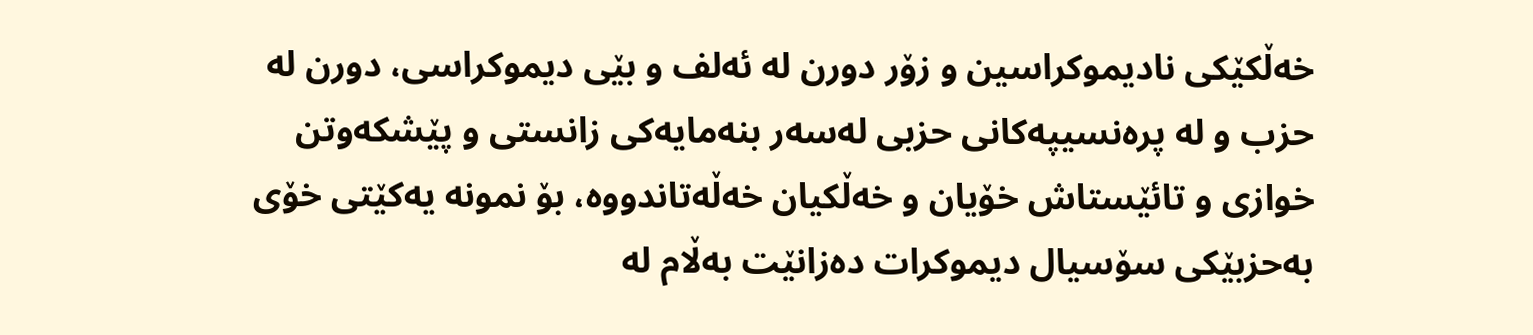خه‌ڵكێكی نادیموكراسین و زۆر دورن له‌ ئه‌لف و بێی دیموكراسی، دورن له‌ حزب و له‌ پره‌نسیپه‌كانی حزبی له‌سه‌ر بنه‌مایه‌كی زانستی و پێشكه‌وتن خوازی و تائێستاش خۆیان و خه‌ڵكیان خه‌ڵه‌تاندووه‌، بۆ نمونه‌ یه‌كێتی خۆی به‌حزبێكی سۆسیال دیموكرات ده‌زانێت به‌ڵام له‌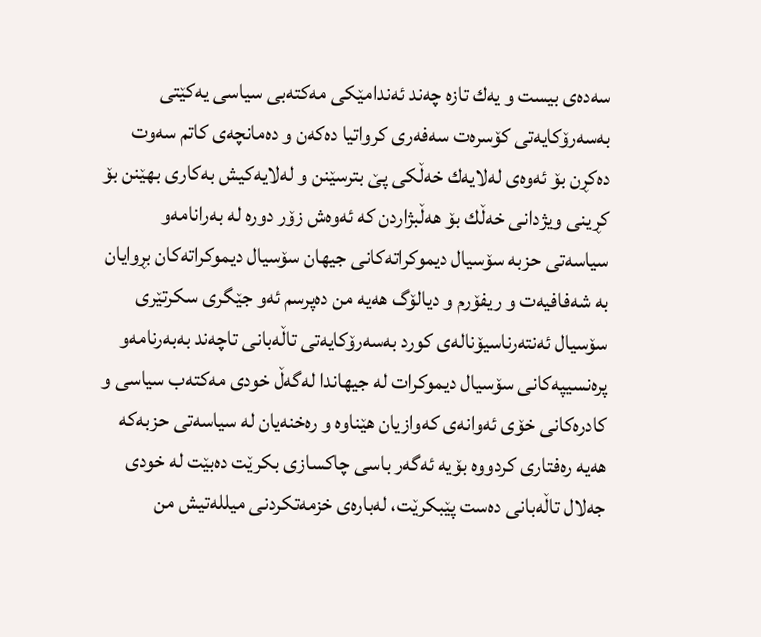سه‌ده‌ی بیست و یه‌ك تازه‌ چه‌ند ئه‌ندامێكی مه‌كته‌بی سیاسی یه‌كێتی به‌سه‌رۆكایه‌تی كۆسره‌ت سه‌فه‌ری كرواتیا ده‌كه‌ن و ده‌مانچه‌ی كاتم سه‌وت ده‌كڕن بۆ ئه‌وه‌ی له‌لایه‌ك خه‌ڵكی پێ بترسێنن و له‌لایه‌كیش به‌كاری بهێنن بۆ كڕینی ویژدانی خه‌ڵك بۆ هه‌ڵبژاردن كه‌ ئه‌وه‌ش زۆر دوره‌ له‌ به‌رانامه‌و سیاسه‌تی حزبه‌ سۆسیال دیموكراته‌كانی جیهان سۆسیال دیموكراته‌كان بڕوایان به‌ شه‌فافیه‌ت و ریفۆرم و دیالۆگ هه‌یه‌ من ده‌پرسم ئه‌و جێگری سكرتێری سۆسیال ئه‌نته‌رناسیۆناله‌ی كورد به‌سه‌رۆكایه‌تی تاڵه‌بانی تاچه‌ند به‌به‌رنامه‌و پره‌نسیپه‌كانی سۆسیال دیموكرات له‌ جیهاندا له‌گه‌ڵ خودی مه‌كته‌ب سیاسی و كادره‌كانی خۆی ئه‌وانه‌ی كه‌وازیان هێناوه‌ و ره‌خنه‌یان له‌ سیاسه‌تی حزبه‌كه‌ هه‌یه‌ ره‌فتاری كردووه‌ بۆیه‌ ئه‌گه‌ر باسی چاكسازی بكرێت ده‌بێت له‌ خودی جه‌لال تاڵه‌بانی ده‌ست پێبكرێت، له‌باره‌ی خزمه‌تكردنی میلله‌تیش من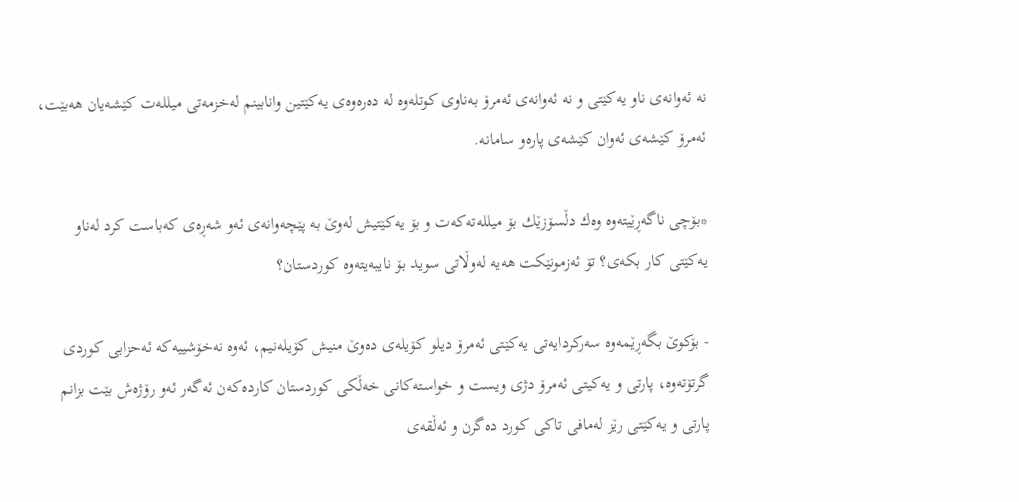نه‌ ئه‌وانه‌ی ناو یه‌كێتی و نه‌ ئه‌وانه‌ی ئه‌مرۆ به‌ناوی كوتله‌وه‌ له‌ ده‌ره‌وه‌ی یه‌كێتین وانابینم له‌خزمه‌تی میلله‌ت كێشه‌یان هه‌بێت، ئه‌مرۆ كێشه‌ی ئه‌وان كێشه‌ی پاره‌و سامانه‌.

*بۆچی ناگه‌ڕێیته‌وه‌ وه‌ك دڵسۆزێك بۆ میلله‌ته‌كه‌ت و بۆ یه‌كێتیش له‌وێ به‌ پێچه‌وانه‌ی ئه‌و شه‌ڕه‌ی كه‌باست كرد له‌ناو یه‌كێتی كار بكه‌ی؟ تۆ ئه‌زمونێكت هه‌یه‌ له‌وڵاتی سوید بۆ نایبه‌یته‌وه‌ كوردستان؟

- بۆكوێ بگه‌ڕێمه‌وه‌ سه‌ركردایه‌تی یه‌كێتی ئه‌مرۆ دیلو كۆیله‌ی ده‌وێ منیش كۆیله‌نیم، ئه‌وه‌ نه‌خۆشییه‌كه‌ ئه‌حزابی كوردی گرتۆته‌وه‌، پارتی و یه‌كیتی ئه‌مرۆ دژی ویست و خواسته‌كانی خه‌ڵكی كوردستان كارده‌كه‌ن ئه‌گه‌ر ئه‌و رۆژه‌ش بێت بزانم پارتی و یه‌كێتی رێز له‌مافی تاكی كورد ده‌گرن و ئه‌ڵقه‌ی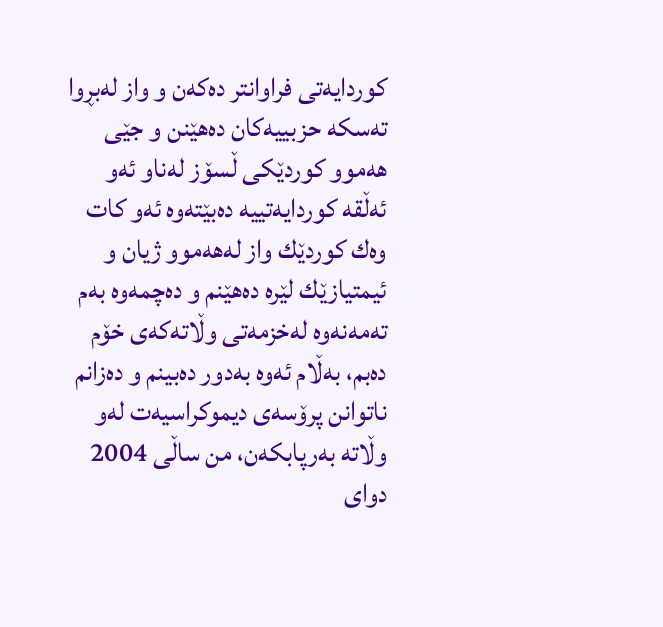كوردایه‌تی فراوانتر ده‌كه‌ن و واز له‌بڕوا ته‌سكه‌ حزبییه‌كان ده‌هێنن و جێی هه‌موو كوردێكی ڵسۆز له‌ناو ئه‌و ئه‌ڵقه‌ كوردایه‌تییه‌ ده‌بێته‌وه‌ ئه‌و كات وه‌ك كوردێك واز له‌هه‌موو ژیان و ئیمتیازێك لێره‌ ده‌هێنم و ده‌چمه‌وه‌ به‌م ته‌مه‌نه‌وه‌ له‌خزمه‌تی وڵاته‌كه‌ی خۆم ده‌بم، به‌ڵام ئه‌وه‌ به‌دور ده‌بینم و ده‌زانم ناتوانن پرۆسه‌ی دیموكراسیه‌ت له‌و وڵاته‌ به‌رپابكه‌ن، من ساڵی 2004 دوای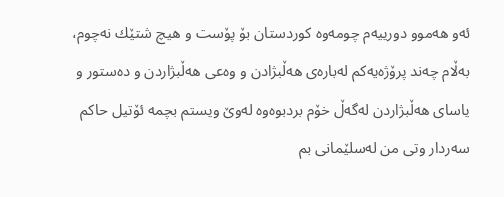ئه‌و هه‌موو دورییه‌م چومه‌وه‌ كوردستان بۆ پۆست و هیچ شتێك نه‌چوم، به‌ڵام چه‌ند پرۆژه‌یه‌كم له‌باره‌ی هه‌ڵبژادن و وه‌عی هه‌ڵبژاردن و ده‌ستور و یاسای هه‌ڵبژاردن له‌گه‌ڵ خۆم بردبوه‌وه‌ له‌وێ ویستم بچمه‌ ئۆتیل حاكم سه‌ردار وتی من له‌سلێمانی بم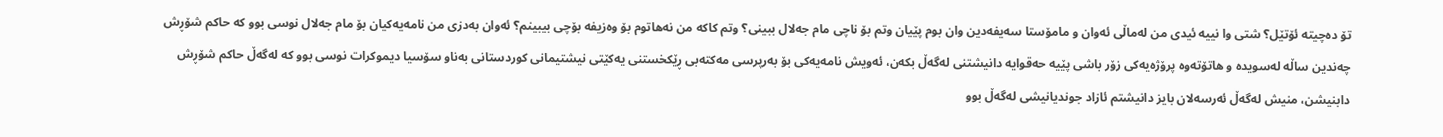تۆ ده‌چیته‌ ئۆتێل؟ شتی وا نییه‌ ئیدی من له‌ماڵی ئه‌وان و مامۆستا سه‌یفه‌دین وان بوم پێیان وتم بۆ ناچی مام جه‌لال ببینی؟ وتم كاكه‌ من نه‌هاتوم بۆ وه‌زیفه‌ بۆچی بیبینم؟ ئه‌وان به‌دزی من نامه‌یه‌كیان بۆ مام جه‌لال نوسی بوو كه‌ حاكم شۆڕش چه‌ندین ساڵه‌ له‌سویده‌ و هاتۆته‌وه‌ پرۆژه‌یه‌كی زۆر باشی پێیه‌ حه‌قوایه‌ دانیشتنی له‌گه‌ڵ بكه‌ن، ئه‌ویش نامه‌یه‌كی بۆ به‌رپرسی مه‌كته‌بی ڕێكخستنی یه‌كێتی نیشتیمانی كوردستانی به‌ناو سۆسیا دیموكرات نوسی بوو كه‌ له‌گه‌ڵ حاكم شۆڕش دابنیشن، منیش له‌گه‌ڵ ئه‌رسه‌لان بایز دانیشتم ئازاد جوندیانیشی له‌گه‌ڵ بوو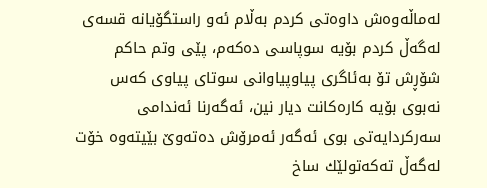له‌ماڵه‌وه‌ش داوه‌تی كردم به‌ڵام ئه‌و راستگۆیانه‌ قسه‌ی له‌گه‌ڵ كردم بۆیه‌ سوپاسی ده‌كه‌م، پێی وتم حاكم شۆڕش تۆ به‌ئاگری پیاوپیاوانی سوتای پیاوی كه‌س نه‌بوی بۆیه‌ كاره‌كانت دیار نین، ئه‌گه‌رنا ئه‌ندامی سه‌ركردایه‌تی بوی ئه‌گه‌ر ئه‌مرۆش ده‌ته‌وێ بێیته‌وه‌ خۆت له‌گه‌ڵ ته‌كه‌تولێك ساخ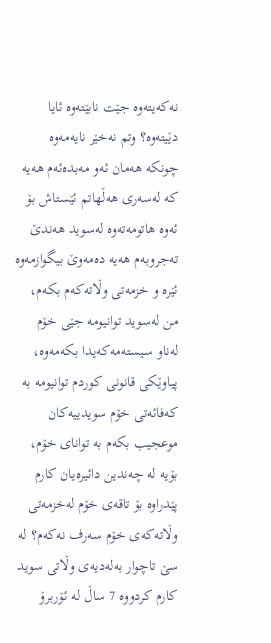نه‌كه‌یته‌وه‌ جێت نابێته‌وه‌ ئایا دێیته‌وه‌؟ وتم نه‌خێر نایه‌مه‌وه‌ چونكه‌ هه‌مان ئه‌و مه‌بده‌ئه‌م هه‌یه‌ كه‌ له‌سه‌ری هه‌ڵهاتم ئێستاش بۆ ئه‌وه‌ هاتومه‌ته‌وه‌ له‌سوید هه‌ندێ ته‌جروبه‌م هه‌یه‌ ده‌مه‌وێ بیگوازمه‌وه‌ ئێره‌ و خزمه‌تی وڵاته‌كه‌م بكه‌م، من له‌سوید توانیومه‌ جێی خۆم له‌ناو سیسته‌مه‌كه‌یدا بكه‌مه‌وه‌، پیاوێكی قانونی كوردم توانیومه‌ به‌ كه‌فائه‌تی خۆم سویدییه‌كان موعجیب بكه‌م به‌ توانای خۆم، بۆیه‌ له‌ چه‌ندین دائیره‌یان كارم پێدراوه‌ بۆ تاقه‌ی خۆم له‌خزمه‌تی وڵاته‌كه‌ی خۆم سه‌رف نه‌كه‌م؟ له‌ سێ تاچوار به‌له‌دیه‌ی وڵاتی سوید كارم كردووه‌ 7 ساڵ له‌ ئۆربرۆ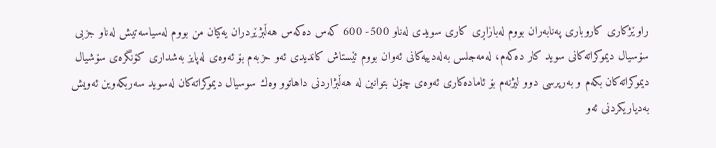راوێژكاری كاروباری په‌نابه‌ران بووم له‌بازاڕی كاری سویدی له‌ناو 500- 600 كه‌س ده‌كه‌س هه‌ڵبژێردران یه‌كیان من بووم له‌سیاسه‌تیش له‌ناو جزبی سۆسیال دیموكراته‌كانی سوید كار ده‌كه‌م، له‌مه‌جلس به‌له‌دییه‌كانی ئه‌وان بووم ئێستاش كاندیدی ئه‌و حزبه‌م بۆ ئه‌وه‌ی له‌پایز به‌شداری كۆنگره‌ی سۆشیال دیموكراته‌كان بكه‌م و به‌رپرسی دوو لیژنه‌م بۆ ئاماده‌كاری ئه‌وه‌ی چۆن بتوانین له‌ هه‌ڵبژاردنی داهاتوو وه‌ك سوسیال دیموكراته‌كان له‌سوید سه‌ربكه‌وین ئه‌ویش به‌دیاریكردنی ئه‌و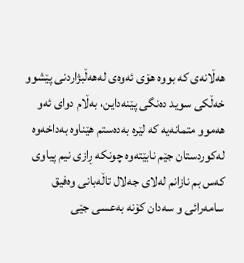هه‌ڵانه‌ی كه‌ بووه‌ هۆی ئه‌وه‌ی له‌هه‌ڵبژاردنی پێشوو خه‌ڵكی سوید ده‌نگی پێنه‌داین، به‌ڵام دوای ئه‌و هه‌موو متمانه‌یه‌ كه‌ لێره‌ به‌ده‌ستم هێناوه‌ به‌داخه‌وه‌ له‌كوردستان جێم نابێته‌وه‌ چونكه‌ ڕازی نیم پیاوی كه‌س بم نازانم له‌لای جه‌لال تاڵه‌بانی وه‌فیق سامه‌رائی و سه‌دان كۆنه‌ به‌عسی جێی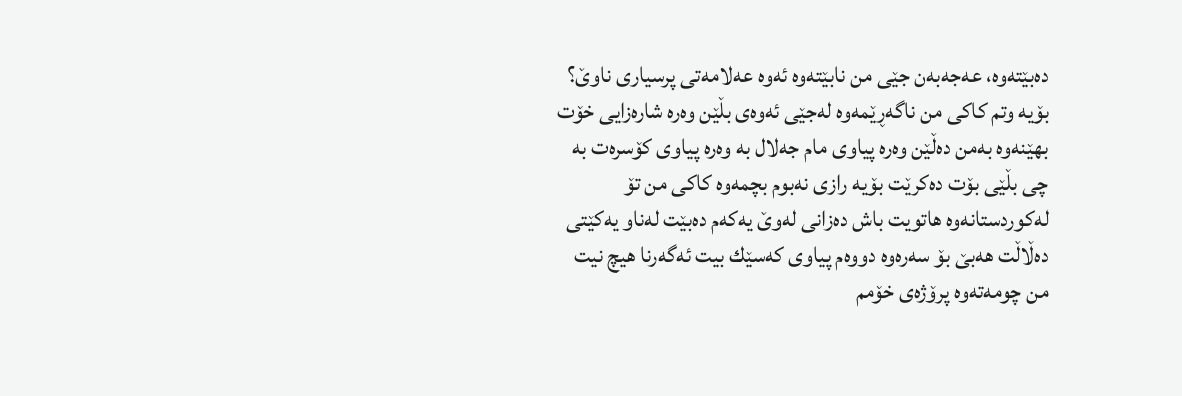ده‌بێته‌وه‌، عه‌جه‌به‌ن جێی من نابێته‌وه‌ ئه‌وه‌ عه‌لامه‌تی پرسیاری ناوێ؟ بۆیه‌ وتم كاكی من ناگه‌ڕێمه‌وه‌ له‌جێی ئه‌وه‌ی بڵێن وه‌ره‌ شاره‌زایی خۆت بهێنه‌وه‌ به‌من ده‌ڵێن وه‌ره‌ پیاوی مام جه‌لال به‌ وه‌ره‌ پیاوی كۆسره‌ت به‌ چی بڵێی بۆت ده‌كرێت بۆیه‌ رازی نه‌بوم بچمه‌وه‌ كاكی من تۆ له‌كوردستانه‌وه‌ هاتویت باش ده‌زانی له‌وێ یه‌كه‌م ده‌بێت له‌ناو یه‌كێتی ده‌ڵاڵت هه‌بێ بۆ سه‌ره‌وه‌ دووه‌م پیاوی كه‌سێك بیت ئه‌گه‌رنا هیچ نیت من چومه‌ته‌وه‌ پرۆژه‌ی خۆمم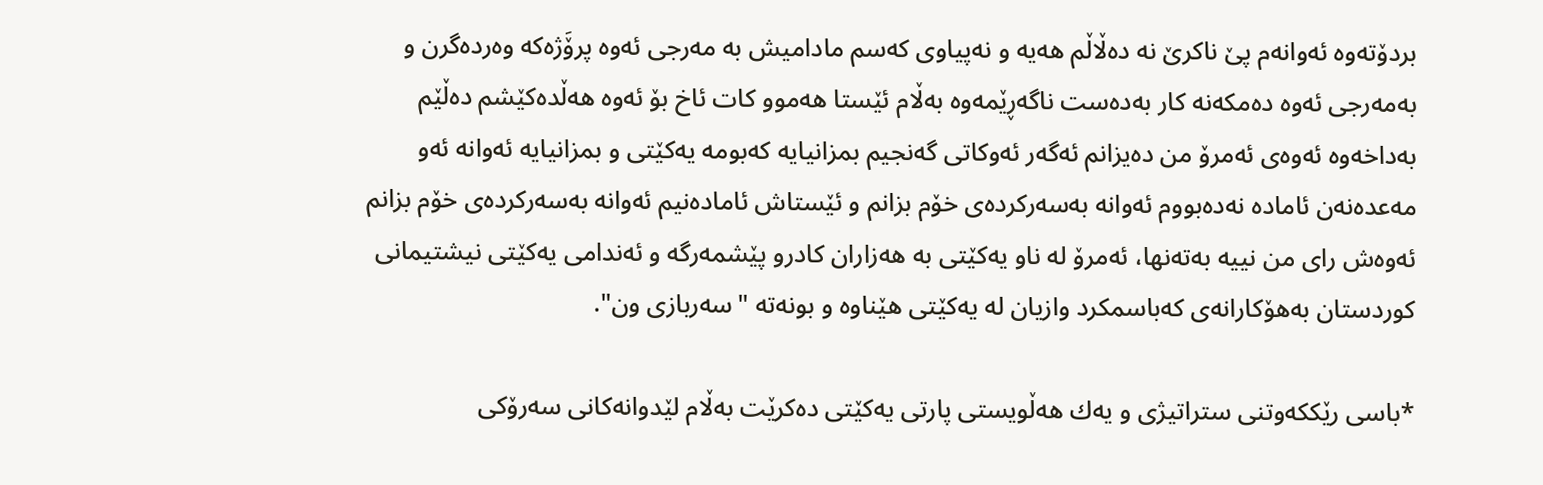بردۆته‌وه‌ ئه‌وانه‌م پێ ناكرێ نه‌ ده‌ڵاڵم هه‌یه‌ و نه‌پیاوی كه‌سم مادامیش به‌ مه‌رجی ئه‌وه‌ پرۆَژه‌كه‌ وه‌رده‌گرن و به‌مه‌رجی ئه‌وه‌ ده‌مكه‌نه‌ كار به‌ده‌ست ناگه‌ڕێمه‌وه‌ به‌ڵام ئێستا هه‌موو كات ئاخ بۆ ئه‌وه‌ هه‌ڵده‌كێشم ده‌ڵێم به‌داخه‌وه‌ ئه‌وه‌ی ئه‌مرۆ من ده‌یزانم ئه‌گه‌ر ئه‌وكاتی گه‌نجیم بمزانیایه‌ كه‌بومه‌ یه‌كێتی و بمزانیایه‌ ئه‌وانه‌ ئه‌و مه‌عده‌نه‌ن ئاماده‌ نه‌ده‌بووم ئه‌وانه‌ به‌سه‌ركرده‌ی خۆم بزانم و ئێستاش ئاماده‌نیم ئه‌وانه‌ به‌سه‌ركرده‌ی خۆم بزانم ئه‌وه‌ش رای من نییه‌ به‌ته‌نها، ئه‌مرۆ له‌ ناو یه‌كێتی به‌ هه‌زاران كادرو پێشمه‌رگه‌ و ئه‌ندامی یه‌كێتی نیشتیمانی كوردستان به‌هۆكارانه‌ی كه‌باسمكرد وازیان له‌ یه‌كێتی هێناوه‌ و بونه‌ته‌ "سه‌ربازی ون".

*باسی رێككه‌وتنی ستراتیژی و یه‌ك هه‌ڵویستی پارتی یه‌كێتی ده‌كرێت به‌ڵام لێدوانه‌كانی سه‌رۆكی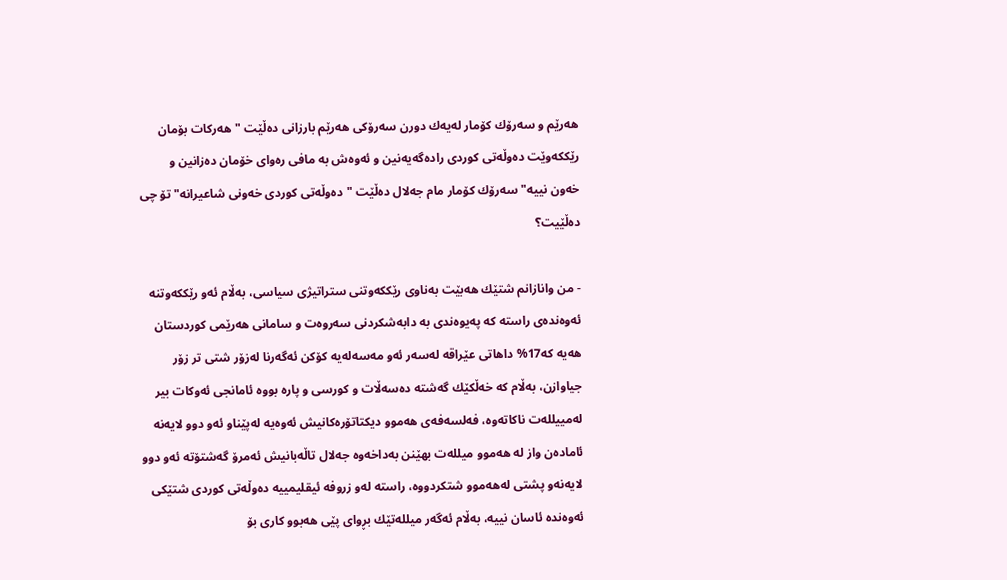هه‌رێم و سه‌رۆك كۆمار له‌یه‌ك دورن سه‌رۆكی هه‌رێم بارزانی ده‌ڵێت "هه‌ركات بۆمان رێككه‌وێت ده‌وڵه‌تی كوردی راده‌گه‌یه‌نین و ئه‌وه‌ش به‌ مافی ره‌وای خۆمان ده‌زانین و خه‌ون نییه‌" سه‌رۆك كۆمار مام جه‌لال ده‌ڵێت "ده‌وڵه‌تی كوردی خه‌ونی شاعیرانه‌" تۆ چی ده‌ڵێیت؟

- من وانازانم شتێك هه‌بێت به‌ناوی رێككه‌وتنی ستراتیژی سیاسی، به‌ڵام ئه‌و رێككه‌وتنه‌ ئه‌وه‌نده‌ی راسته‌ كه‌ په‌یوه‌ندی به‌ دابه‌شكردنی سه‌روه‌ت و سامانی هه‌رێمی كوردستان هه‌یه‌ كه‌17% داهاتی عێراقه‌ له‌سه‌ر ئه‌و مه‌سه‌له‌یه‌ كۆكن ئه‌گه‌رنا له‌زۆر شتی تر زۆر جیاوازن، به‌ڵام كه‌ خه‌ڵكێك گه‌شته‌ ده‌سه‌ڵات و كورسی و پاره‌ بووه‌ ئامانجی ئه‌وكات بیر له‌مییلله‌ت ناكاته‌وه‌، فه‌لسه‌فه‌ی هه‌موو دیكتاتۆره‌كانیش ئه‌وه‌یه‌ له‌پێناو ئه‌و دوو لایه‌نه‌ ئاماده‌ن واز له‌ هه‌موو میلله‌ت بهێنن به‌داخه‌وه‌ جه‌لال تاڵه‌بانیش ئه‌مرۆ گه‌شتۆته‌ ئه‌و دوو لایه‌نه‌و پشتی له‌هه‌موو شتكردووه‌، راسته‌ له‌و زروفه‌ ئیقلیمییه‌ ده‌وڵه‌تی كوردی شتێكی ئه‌وه‌نده‌ ئاسان نییه‌، به‌ڵام ئه‌گه‌ر میلله‌تێك بڕوای پێی هه‌بوو كاری بۆ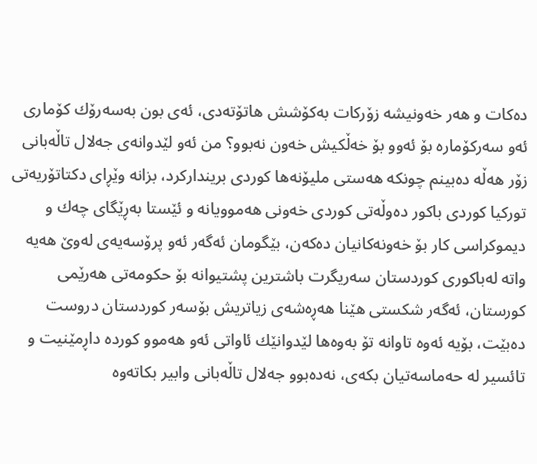ده‌كات و هه‌ر خه‌ونیشه‌ زۆركات به‌كۆشش هاتۆته‌دی، ئه‌ی بون به‌سه‌رۆك كۆماری ئه‌و سه‌ركۆماره‌ بۆ ئه‌وو بۆ خه‌ڵكیش خه‌ون نه‌بوو؟ من ئه‌و لێدوانه‌ی جه‌لال تاڵه‌بانی زۆر هه‌ڵه‌ ده‌بینم چونكه‌ هه‌ستی ملیۆنه‌ها كوردی برینداركرد، بزانه‌ وێڕای دكتاتۆریه‌تی توركیا كوردی باكور ده‌وڵه‌تی كوردی خه‌ونی هه‌موویانه‌ و ئێستا به‌ڕێگای چه‌ك و دیموكراسی كار بۆ خه‌ونه‌كانیان ده‌كه‌ن، بێگومان ئه‌گه‌ر ئه‌و پرۆسه‌یه‌ی له‌وێ هه‌یه‌ واته‌ له‌باكوری كوردستان سه‌ریگرت باشترین پشتیوانه‌ بۆ حكومه‌تی هه‌رێمی كورستان، ئه‌گه‌ر شكستی هێنا هه‌ڕه‌شه‌ی زیاتریش بۆسه‌ر كوردستان دروست ده‌بێت، بۆیه‌ ئه‌وه‌ تاوانه‌ تۆ به‌وه‌ها لێدوانێك ئاواتی ئه‌و هه‌موو كورده‌ داڕمێنیت و تائسیر له‌ حه‌ماسه‌تیان بكه‌ی، نه‌ده‌بوو جه‌لال تاڵه‌بانی وابیر بكاته‌وه‌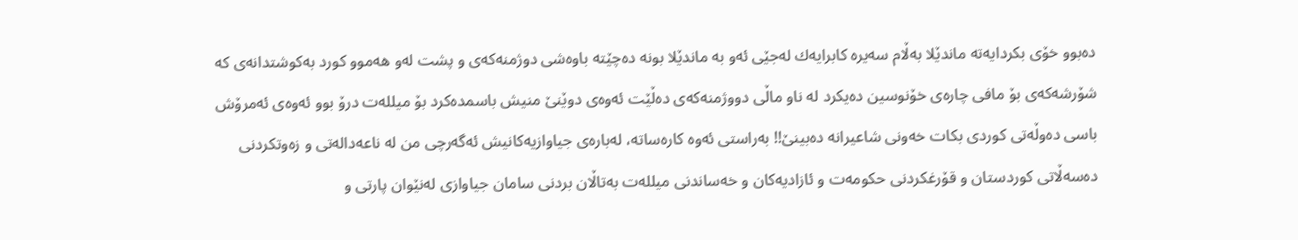ده‌بوو خۆی بكردایه‌ته‌ ماندێلا به‌ڵام سه‌یره‌ كابرایه‌ك له‌جێی ئه‌و به‌ ماندێلا بونه‌ ده‌چێته‌ باوه‌شی دوژمنه‌كه‌ی و پشت له‌و هه‌موو كورد به‌كوشتدانه‌ی كه‌ شۆرشه‌كه‌ی بۆ مافی چاره‌ی خۆنوسین ده‌یكرد له‌ ناو ماڵی دووژمنه‌كه‌ی ده‌ڵێت ئه‌وه‌ی دوێنێ منیش باسمده‌كرد بۆ میلله‌ت درۆ بوو ئه‌وه‌ی ئه‌مرۆش باسی ده‌وڵه‌تی كوردی بكات خه‌ونی شاعیرانه‌ ده‌بینێ!! به‌راستی ئه‌وه‌ كاره‌ساته‌، له‌باره‌ی جیاوازیه‌كانیش ئه‌گه‌رچی من له‌ ناعه‌داله‌تی و زه‌وتكردنی ده‌سه‌ڵاتی كوردستان و قۆرغكردنی حكومه‌ت و ئازادیه‌كان و خه‌ساندنی میلله‌ت به‌تاڵان بردنی سامان جیاوازی له‌نێوان پارتی و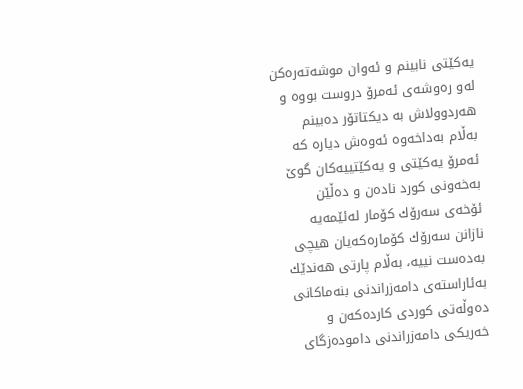یه‌كێتی نابینم و ئه‌وان موشه‌ته‌ره‌كن له‌و ره‌وشه‌ی ئه‌مرۆ دروست بووه‌ و هه‌ردوولاش به‌ دیكتاتۆر ده‌بینم به‌ڵام به‌داخه‌وه‌ ئه‌وه‌ش دیاره‌ كه‌ ئه‌مرۆ یه‌كێتی و یه‌كێتییه‌كان گوێ به‌خه‌ونی كورد ناده‌ن و ده‌ڵێن ئۆخه‌ی سه‌رۆك كۆمار له‌ئێمه‌یه‌ نازانن سه‌رۆك كۆماره‌كه‌یان هیچی به‌ده‌ست نییه‌، به‌ڵام پارتی هه‌ندێك به‌ئاراسته‌ی دامه‌زراندنی بنه‌ماكانی ده‌وڵه‌تی كوردی كارده‌كه‌ن و خه‌ریكی دامه‌زراندنی داموده‌زگای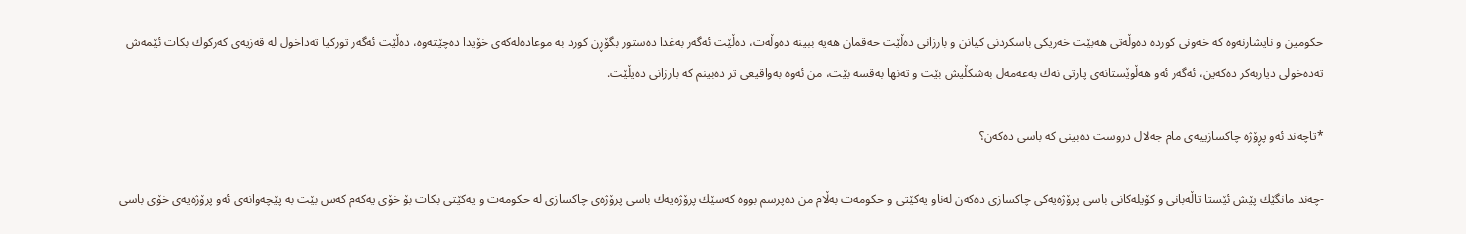حكومین و نایشارنه‌وه‌ كه‌ خه‌ونی كورده‌ ده‌وڵه‌تی هه‌بێت خه‌ریكی باسكردنی كیانن و بارزانی ده‌ڵێت حه‌قمان هه‌یه‌ ببینه‌ ده‌وڵه‌ت، ده‌ڵێت ئه‌گه‌ر به‌غدا ده‌ستور بگۆڕن كورد به‌ موعاده‌له‌كه‌ی خۆیدا ده‌چێته‌وه‌، ده‌ڵێت ئه‌گه‌ر توركیا ته‌داخول له‌ قه‌زیه‌ی كه‌ركوك بكات ئێمه‌ش ته‌ده‌خولی دیاربه‌كر ده‌كه‌ین، ئه‌گه‌ر ئه‌و هه‌ڵوێستانه‌ی پارتی نه‌ك به‌عه‌مه‌ل به‌شكڵیش بێت و ته‌نها به‌قسه‌ بێت، من ئه‌وه‌ به‌واقیعی تر ده‌بینم كه‌ بارزانی ده‌یڵێت.

*تاچه‌ند ئه‌و پڕۆژه‌ چاكسازییه‌ی مام جه‌لال دروست ده‌بینی كه‌ باسی ده‌كه‌ن؟

-چه‌ند مانگێك پێش ئێستا تاڵه‌بانی و كۆیله‌كانی باسی پرۆژه‌یه‌كی چاكسازی ده‌كه‌ن له‌ناو یه‌كێتی و حكومه‌ت به‌ڵام من ده‌پرسم بووه‌ كه‌سێك پرۆژه‌یه‌ك باسی پرۆژه‌ی چاكسازی له‌ حكومه‌ت و یه‌كێتی بكات بۆ خۆی یه‌كه‌م كه‌س بێت به‌ پێچه‌وانه‌ی ئه‌و پرۆژه‌یه‌ی خۆی باسی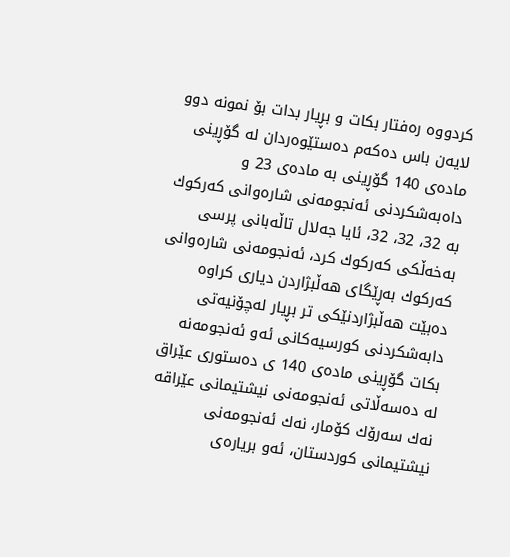كردووه‌ ره‌فتار بكات و بڕیار بدات بۆ نمونه‌ دوو لایه‌ن باس ده‌كه‌م ده‌ستێوه‌ردان له‌ گۆڕینی ماده‌ی 140 گۆڕینی به‌ ماده‌ی 23 و داه‌به‌شكردنی ئه‌نجومه‌نی شاره‌وانی كه‌ركوك به‌ 32، 32، 32، ئایا جه‌لال تاڵه‌بانی پرسی به‌خه‌ڵكی كه‌ركوك كرد، ئه‌نجومه‌نی شاره‌وانی كه‌ركوك به‌ڕێگای هه‌ڵبژاردن دیاری كراوه‌ ده‌بێت هه‌ڵبژاردنێكی تر بڕیار له‌چۆنیه‌تی دابه‌شكردنی كورسیه‌كانی ئه‌و ئه‌نجومه‌نه‌ بكات گۆڕینی ماده‌ی 140 ی ده‌ستوری عێراق له‌ ده‌سه‌ڵاتی ئه‌نجومه‌نی نیشتیمانی عێراقه‌ نه‌ك سه‌رۆك كۆمار، نه‌ك ئه‌نجومه‌نی نیشتیمانی كوردستان، ئه‌و بریاره‌ی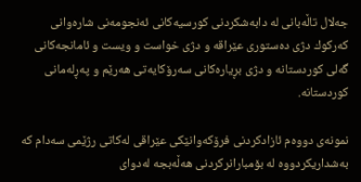جه‌لال تاڵه‌بانی له‌ دابه‌شكردنی كورسیه‌كانی ئه‌نجومه‌نی شاره‌وانی كه‌ركوك دژی ده‌ستوری عێراقه‌ و دژی خواست و ویست و ئامانجه‌كانی گه‌لی كوردستانه‌ و دژی بڕیاره‌كانی سه‌رۆكایه‌تی هه‌رێم و په‌ڕله‌مانی كوردستانه‌.

نمونه‌ی دووه‌م ئازادكردنی فرۆكه‌وانێكی عێراقی له‌كاتی رژێمی سه‌دام كه‌ به‌شداریكردووه‌ له‌ بۆمبارانركردنی هه‌ڵه‌بجه‌ له‌دوای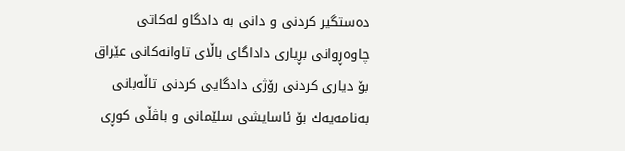ده‌ستگیر كردنی و دانی به‌ دادگاو له‌كاتی چاوه‌ڕوانی بڕیاری داداگای باڵای تاوانه‌كانی عێراق بۆ دیاری كردنی رۆژی دادگایی كردنی تاڵه‌بانی به‌نامه‌یه‌ك بۆ ئاسایشی سلێمانی و باڤڵی كوڕی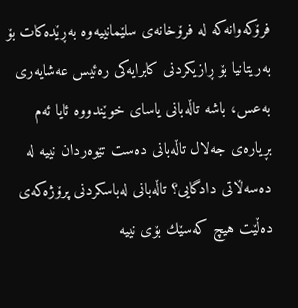فرۆكه‌وانه‌كه‌ له‌ فرۆخانه‌ی سلێمانییه‌وه‌ به‌ڕێده‌كات بۆ به‌ریتانیا بۆ ڕازیكردنی كابرایه‌كی ره‌ئیس عه‌شایه‌ری به‌عس، باشه‌ تاڵه‌بانی یاسای خوێندووه‌ ئایا ئه‌م بڕیاره‌ی جه‌لال تاڵه‌بانی ده‌ست تێوه‌ردان نییه‌ له‌ ده‌سه‌ڵاتی دادگایی؟ تاڵه‌بانی له‌باسكردنی پرۆژه‌كه‌ی ده‌ڵێت هیچ كه‌سێك بۆی نییه‌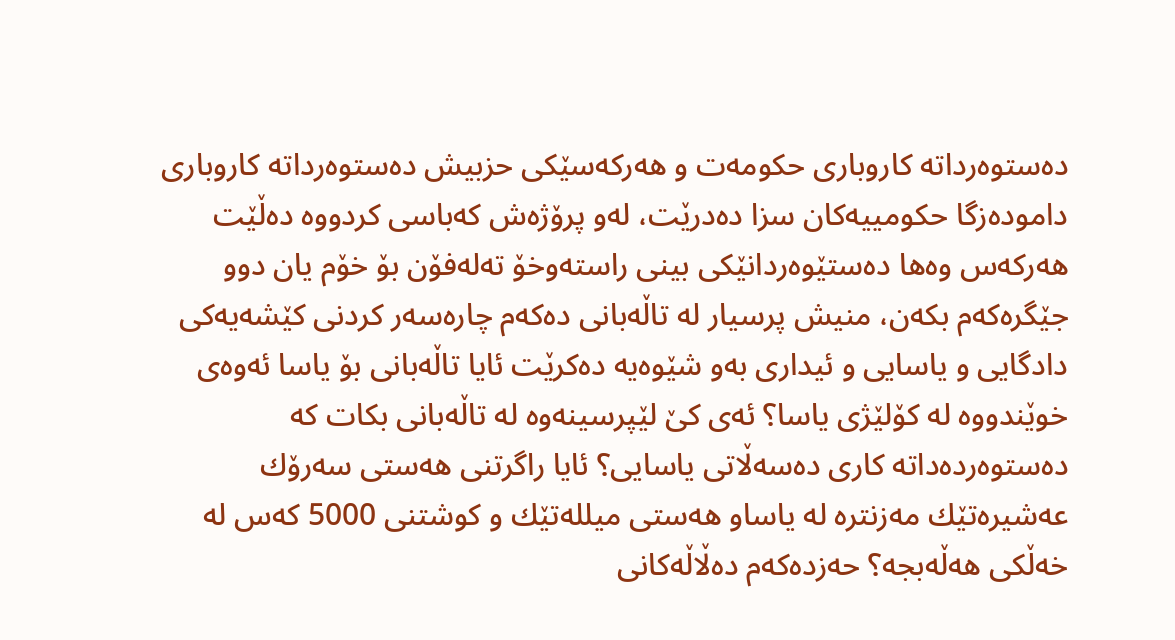ده‌ستوه‌رداته‌ كاروباری حكومه‌ت و هه‌ركه‌سێكی حزبیش ده‌ستوه‌رداته‌ كاروباری داموده‌زگا حكومییه‌كان سزا ده‌درێت، له‌و پرۆژه‌ش كه‌باسی كردووه‌ ده‌ڵێت هه‌ركه‌س وه‌ها ده‌ستێوه‌ردانێكی بینی راسته‌وخۆ ته‌له‌فۆن بۆ خۆم یان دوو جێگره‌كه‌م بكه‌ن، منیش پرسیار له‌ تاڵه‌بانی ده‌كه‌م چاره‌سه‌ر كردنی كێشه‌یه‌كی دادگایی و یاسایی و ئیداری به‌و شێوه‌یه‌ ده‌كرێت ئایا تاڵه‌بانی بۆ یاسا ئه‌وه‌ی خوێندووه‌ له‌ كۆلێژی یاسا؟ ئه‌ی كێ لێپرسینه‌وه‌ له‌ تاڵه‌بانی بكات كه‌ ده‌ستوه‌رده‌داته‌ كاری ده‌سه‌ڵاتی یاسایی؟ ئایا راگرتنی هه‌ستی سه‌رۆك عه‌شیره‌تێك مه‌زنتره‌ له‌ یاساو هه‌ستی میلله‌تێك و كوشتنی 5000 كه‌س له‌ خه‌ڵكی هه‌ڵه‌بجه‌؟ حه‌زده‌كه‌م ده‌ڵاڵه‌كانی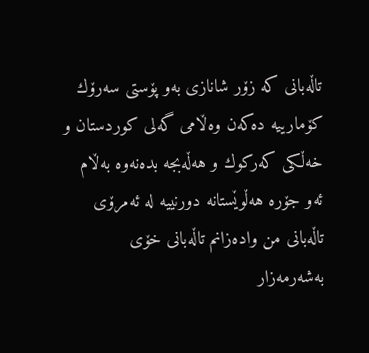تاڵه‌بانی كه‌ زۆر شانازی به‌و پۆستی سه‌رۆك كۆمارییه‌ ده‌كه‌ن وه‌ڵامی گه‌لی كوردستان و خه‌ڵكی كه‌ركوك و هه‌ڵه‌بجه‌ بده‌نه‌وه‌ به‌ڵام ئه‌و جۆره‌ هه‌ڵوێستانه‌ دورنییه‌ له‌ ئه‌مرۆی تاڵه‌بانی من واده‌زانم تاڵه‌بانی خۆی به‌شه‌رمه‌زار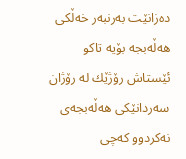ده‌زانێت به‌رنبه‌ر خه‌ڵكی هه‌ڵه‌بجه‌ بۆیه‌ تاكو ئێستاش رۆژێك له‌ رۆژان سه‌ردانێكی هه‌ڵه‌بجه‌ی نه‌كردوو كه‌چی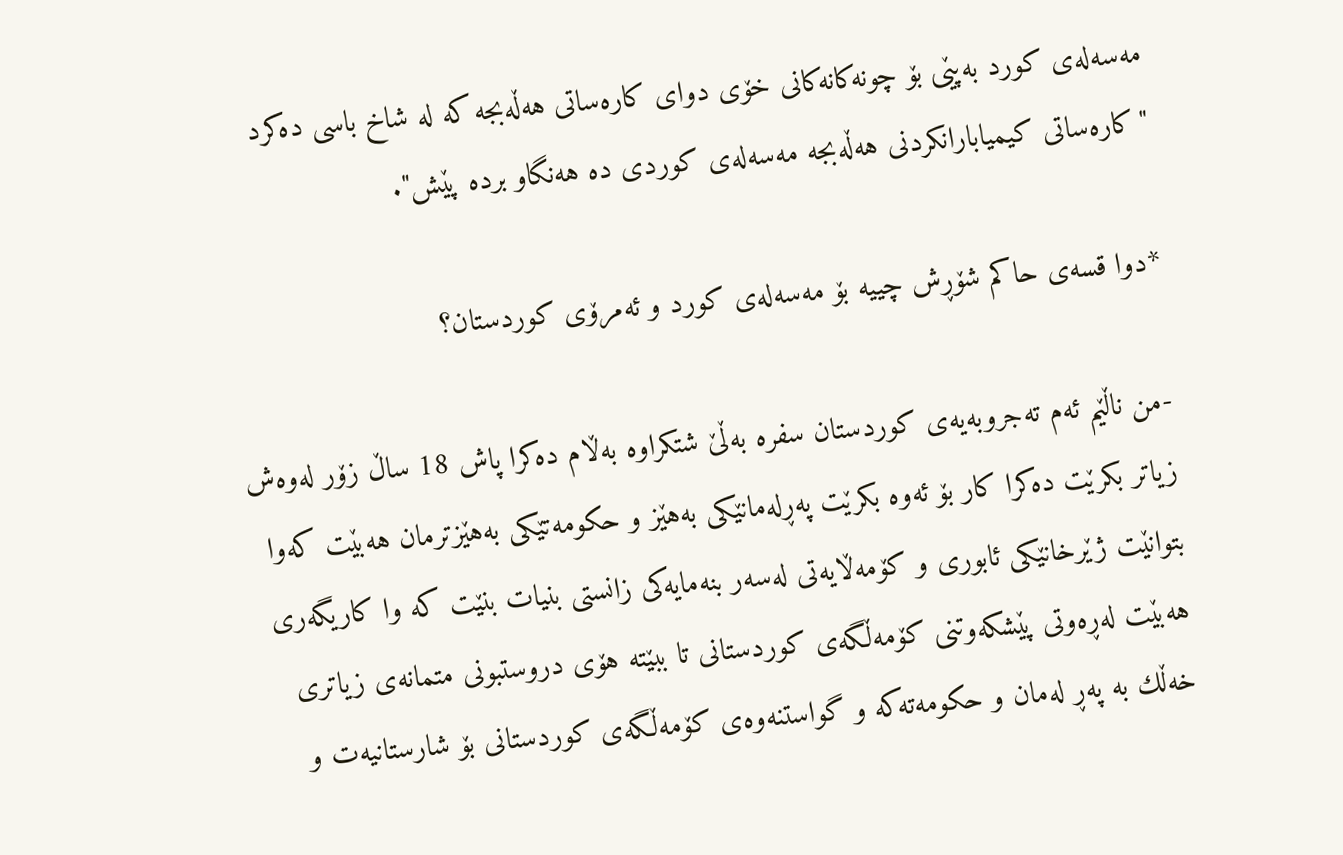مه‌سه‌له‌ی كورد به‌پێی بۆ چونه‌كانه‌كانی خۆی دوای كاره‌ساتی هه‌ڵه‌بجه‌ كه‌ له‌ شاخ باسی ده‌كرد "كاره‌ساتی كیمیابارانكردنی هه‌ڵه‌بجه‌ مه‌سه‌له‌ی كوردی ده‌ هه‌نگاو برده‌ پێش".

*دوا قسه‌ی حاكم شۆڕش چییه‌ بۆ مه‌سه‌له‌ی كورد و ئه‌مرۆی كوردستان؟

-من ناڵێم ئه‌م ته‌جروبه‌یه‌ی كوردستان سفره‌ به‌ڵێ شتكراوه‌ به‌ڵام ده‌كرا پاش 18 ساڵ زۆر له‌وه‌ش زیاتر بكرێت ده‌كرا كار بۆ ئه‌وه‌ بكرێت په‌ڕله‌مانێكی به‌هێز و حكومه‌تێكی به‌هێزترمان هه‌بێت كه‌وا بتوانێت ژێرخانێكی ئابوری و كۆمه‌ڵایه‌تی له‌سه‌ر بنه‌مایه‌كی زانستی بنیات بنێت كه‌ وا كاریگه‌ری هه‌بێت له‌ڕه‌وتی پێشكه‌وتنی كۆمه‌ڵگه‌ی كوردستانی تا ببێته‌ هۆی دروستبونی متمانه‌ی زیاتری خه‌ڵك به‌ په‌ڕ له‌مان و حكومه‌ته‌كه‌ و گواستنه‌وه‌ی كۆمه‌ڵگه‌ی كوردستانی بۆ شارستانیه‌ت و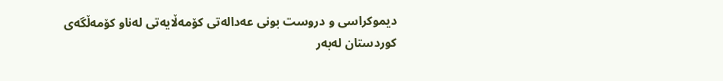دیموكراسی و دروست بونی عه‌داله‌تی كۆمه‌ڵایه‌تی له‌ناو كۆمه‌ڵگه‌ی كوردستان له‌به‌ر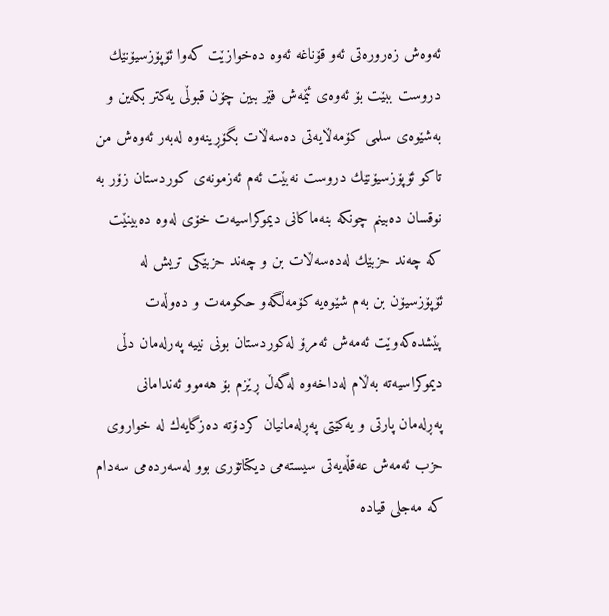ئه‌وه‌ش زه‌روره‌تی ئه‌و قۆناغه‌ ئه‌وه‌ ده‌خوازێت كه‌وا ئۆپۆزسیۆنێك دروست ببێت بۆ ئه‌وه‌ی ئێمه‌ش فێر ببین چۆن قبوڵی یه‌كتر بكه‌ین و به‌شێوه‌ی سلمی كۆمه‌ڵایه‌تی ده‌سه‌ڵات بگۆڕینه‌وه‌ له‌به‌ر ئه‌وه‌ش من تاكو ئۆپۆزسیۆنێك دروست نه‌بێت ئه‌م ئه‌زمونه‌ی كوردستان زۆر به‌ نوقسان ده‌بینم چونكه‌ بنه‌ماكانی دیموكراسیه‌ت خۆی له‌وه‌ ده‌بینێت كه‌ چه‌ند حزبێك له‌ده‌سه‌ڵات بن و چه‌ند حزبێكی تریش له‌ ئۆپۆزسیۆن بن به‌م شێوه‌یه‌ كۆمه‌ڵگه‌و حكومه‌ت و ده‌وڵه‌ت پێشده‌كه‌وێت ئه‌مه‌ش ئه‌مرۆ له‌كوردستان بونی نییه‌ په‌رله‌مان دڵی دیموكراسیه‌ته‌ به‌ڵام له‌داخه‌وه‌ له‌گه‌ڵ ڕێزم بۆ هه‌موو ئه‌ندامانی په‌ڕله‌مان پارتی و یه‌كێتی په‌ڕله‌مانیان كردۆته‌ ده‌زگایه‌ك له‌ خواروی حزب ئه‌مه‌ش عه‌قڵه‌یه‌تی سیسته‌می دیكتاتۆری بوو له‌سه‌رده‌می سه‌دام كه‌ مه‌جلی قیاده‌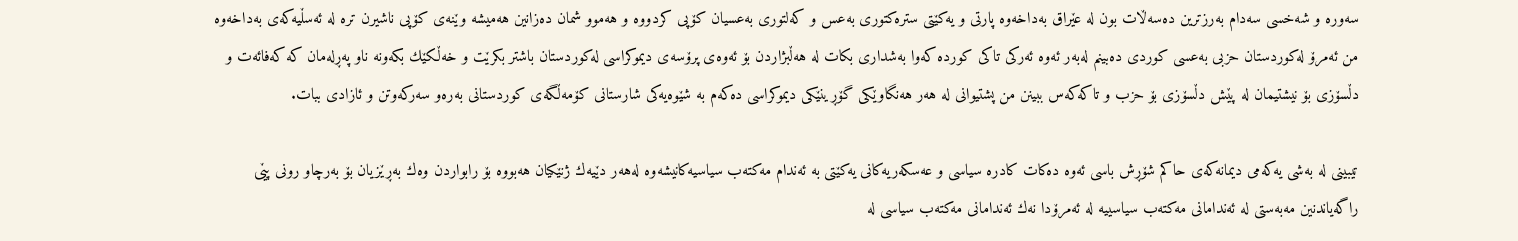سه‌وره‌ و شه‌خسی سه‌دام به‌رزترین ده‌سه‌ڵات بون له‌ عێراق به‌داخه‌وه‌ پارتی و یه‌كێتی ستره‌كتوری به‌عس و كه‌لتوری به‌عسیان كۆپی كردووه‌ و هه‌موو شمان ده‌زانین هه‌میشه‌ وێنه‌ی كۆپی ناشیرن تره‌ له‌ ئه‌سڵیه‌كه‌ی به‌داخه‌وه‌ من ئه‌مرۆ له‌كوردستان حزبی به‌عسی كوردی ده‌بینم له‌به‌ر ئه‌وه‌ ئه‌ركی تاكی كورده‌ كه‌وا به‌شداری بكات له‌ هه‌ڵبژاردن بۆ ئه‌وه‌ی پرۆسه‌ی دیموكراسی له‌كوردستان باشتر بكرێت و خه‌ڵكێك بكه‌ونه‌ ناو په‌ڕله‌مان كه‌ كه‌فائه‌ت و دڵسۆزی بۆ نیشتیمان له‌ پێش دڵسۆزی بۆ حزب و تاكه‌كه‌س ببینن من پشتیوانی له‌ هه‌ر هه‌نگاوێكی گۆڕینێكی دیموكراسی ده‌كه‌م به‌ شێوه‌یه‌كی شارستانی كۆمه‌ڵگه‌ی كوردستانی به‌ره‌و سه‌ركه‌وتن و ئازادی ببات.

تیبینی له‌ به‌شی یه‌كه‌می دیمانه‌كه‌ی حاكم شۆڕش باسی ئه‌وه‌ ده‌كات كادره‌ سیاسی و عه‌سكه‌ریه‌كانی یه‌كێتی به‌ ئه‌ندام مه‌كته‌ب سیاسیه‌كانیشه‌وه‌ له‌هه‌ر دێیه‌ك ژنێكیان هه‌بووه‌ بۆ رابواردن وه‌ك به‌ڕێزیان بۆ به‌رچاو رونی پێی راگه‌یاندنین مه‌به‌ستی له‌ ئه‌ندامانی مه‌كته‌ب سیاسییه‌ له‌ ئه‌مرۆدا نه‌ك ئه‌ندامانی مه‌كته‌ب سیاسی له‌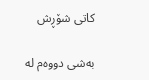كاتی شۆڕش

به‌شی دووه‌م له‌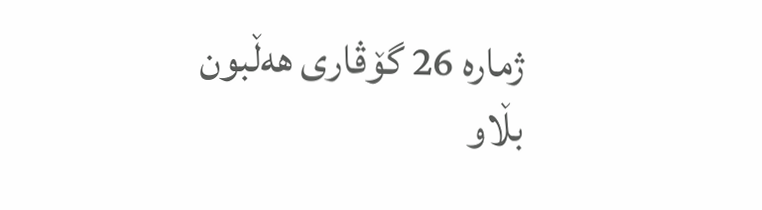ژماره‌ 26 گۆڤاری هه‌ڵبون بڵاو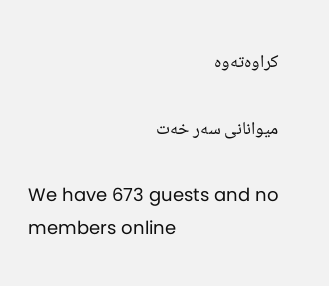كراوه‌ته‌وه‌

میوانانی سەر خەت

We have 673 guests and no members online